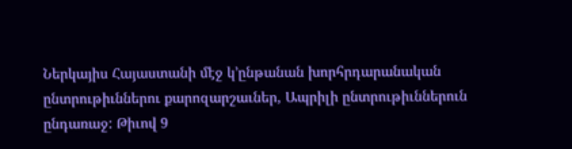Ներկայիս Հայաստանի մէջ կ՚ընթանան խորհրդարանական ընտրութիւններու քարոզարշաւներ, Ապրիլի ընտրութիւններուն ընդառաջ: Թիւով 9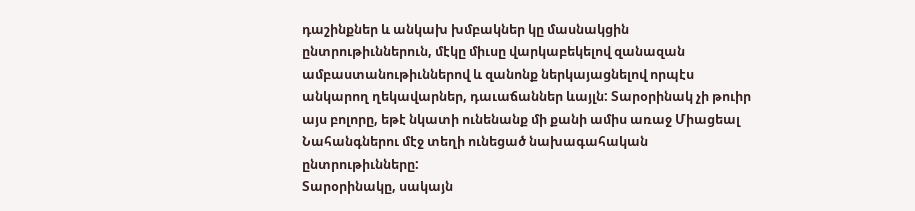դաշինքներ և անկախ խմբակներ կը մասնակցին ընտրութիւններուն, մէկը միւսը վարկաբեկելով զանազան ամբաստանութիւններով և զանոնք ներկայացնելով որպէս անկարող ղեկավարներ, դաւաճաններ ևայլն: Տարօրինակ չի թուիր այս բոլորը, եթէ նկատի ունենանք մի քանի ամիս առաջ Միացեալ Նահանգներու մէջ տեղի ունեցած նախագահական ընտրութիւնները:
Տարօրինակը, սակայն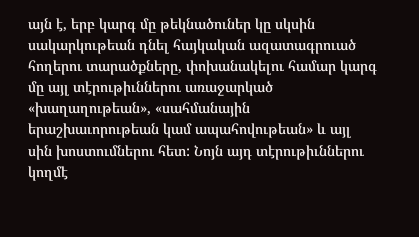այն է, երբ կարգ մը թեկնածուներ կը սկսին սակարկութեան դնել հայկական ազատագրուած հողերու տարածքները, փոխանակելու համար կարգ մը այլ տէրութիւններու առաջարկած «խաղաղութեան», «սահմանային երաշխաւորութեան կամ ապահովութեան» և այլ սին խոստումներու հետ: Նոյն այդ տէրութիւններու կողմէ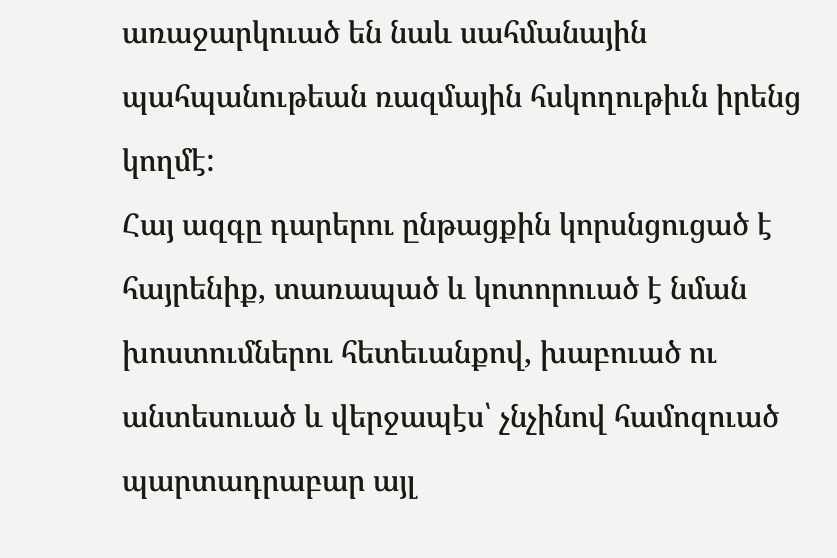առաջարկուած են նաև սահմանային պահպանութեան ռազմային հսկողութիւն իրենց կողմէ:
Հայ ազգը դարերու ընթացքին կորսնցուցած է հայրենիք, տառապած և կոտորուած է նման խոստումներու հետեւանքով, խաբուած ու անտեսուած և վերջապէս՝ չնչինով համոզուած պարտադրաբար այլ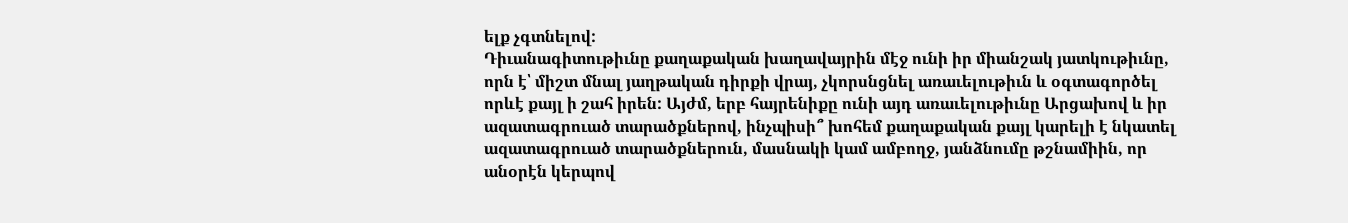ելք չգտնելով:
Դիւանագիտութիւնը քաղաքական խաղավայրին մէջ ունի իր միանշակ յատկութիւնը, որն է՝ միշտ մնալ յաղթական դիրքի վրայ, չկորսնցնել առաւելութիւն և օգտագործել որևէ քայլ ի շահ իրեն: Այժմ, երբ հայրենիքը ունի այդ առաւելութիւնը Արցախով և իր ազատագրուած տարածքներով, ինչպիսի՞ խոհեմ քաղաքական քայլ կարելի է նկատել ազատագրուած տարածքներուն, մասնակի կամ ամբողջ, յանձնումը թշնամիին, որ անօրէն կերպով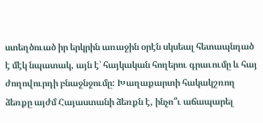ստեղծուած իր երկրին առաջին օրէն սկսեալ հետապնդած է մէկ նպատակ, այն է՝ հայկական հողերու գրաւումը և հայ ժողովուրդի բնաջնջումը: Խաղաքարտի հակակշռող ձեռքը այժմ Հայաստանի ձեռքն է, ինչո՞ւ աճապարել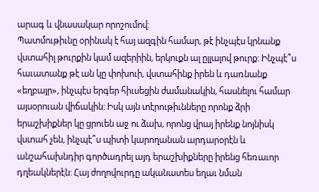արագ և վնասակար որոշումով:
Պատմութիւնը օրինակ է հայ ազգին համար, թէ ինչպէս կրնանք վստահիլ թուրքին կամ ազերիին, երկուքն ալ ըլլալով թուրք: Ինչպէ՞ս հաւատանք թէ ան կը փոխուի, վստահինք իրեն և դառնանք «եղբայր», ինչպէս երգեր հիւսեցին ժամանակին, հասնելու համար այսօրուան վիճակին: Իսկ այն տէրութիւնները որոնք ձրի երաշխիքներ կը ցրուեն աջ ու ձախ, որոնց վրայ իրենք նոյնիսկ վստահ չեն, ինչպէ՞ս պիտի կարողանան արդարօրէն և անշահախնդիր գործադրել այդ երաշխիքները իրենց հեռաւոր դղեակներէն: Հայ ժողովուրդը ականատես եղաւ նման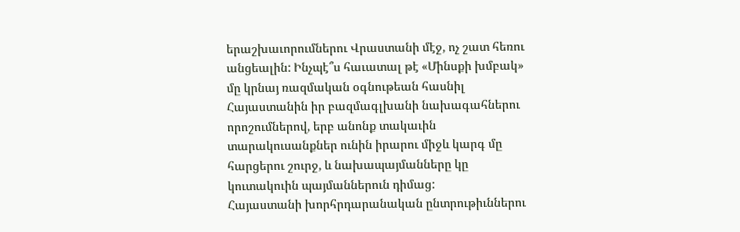երաշխաւորումներու Վրաստանի մէջ, ոչ շատ հեռու անցեալին: Ինչպէ՞ս հաւատալ թէ «Մինսքի խմբակ» մը կրնայ ռազմական օգնութեան հասնիլ Հայաստանին իր բազմագլխանի նախագահներու որոշումներով, երբ անոնք տակաւին տարակուսանքներ ունին իրարու միջև կարգ մը հարցերու շուրջ, և նախապայմանները կը կուտակուին պայմաններուն դիմաց:
Հայաստանի խորհրդարանական ընտրութիւններու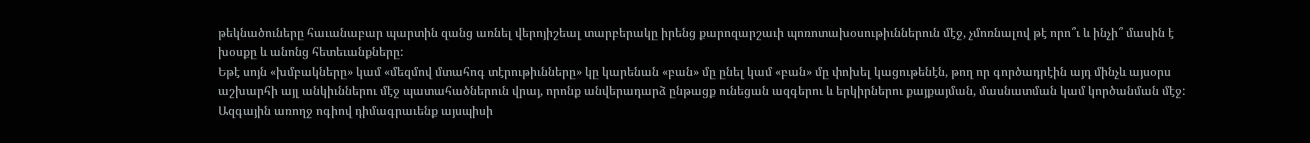թեկնածուները հաւանաբար պարտին զանց առնել վերոյիշեալ տարբերակը իրենց քարոզարշաւի պոռոտախօսութիւններուն մէջ, չմոռնալով թէ որո՞ւ և ինչի՞ մասին է խօսքը և անոնց հետեւանքները:
Եթէ սոյն «խմբակները» կամ «մեզմով մտահոգ տէրութիւնները» կը կարենան «բան» մը ընել կամ «բան» մը փոխել կացութենէն, թող որ գործադրէին այդ մինչև այսօրս աշխարհի այլ անկիւններու մէջ պատահածներուն վրայ, որոնք անվերադարձ ընթացք ունեցան ազգերու և երկիրներու քայքայման, մասնատման կամ կործանման մէջ:
Ազգային առողջ ոգիով դիմագրաւենք այսպիսի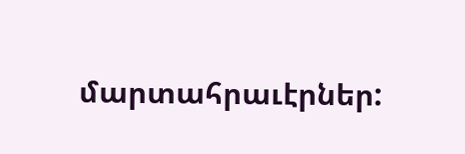մարտահրաւէրներ: